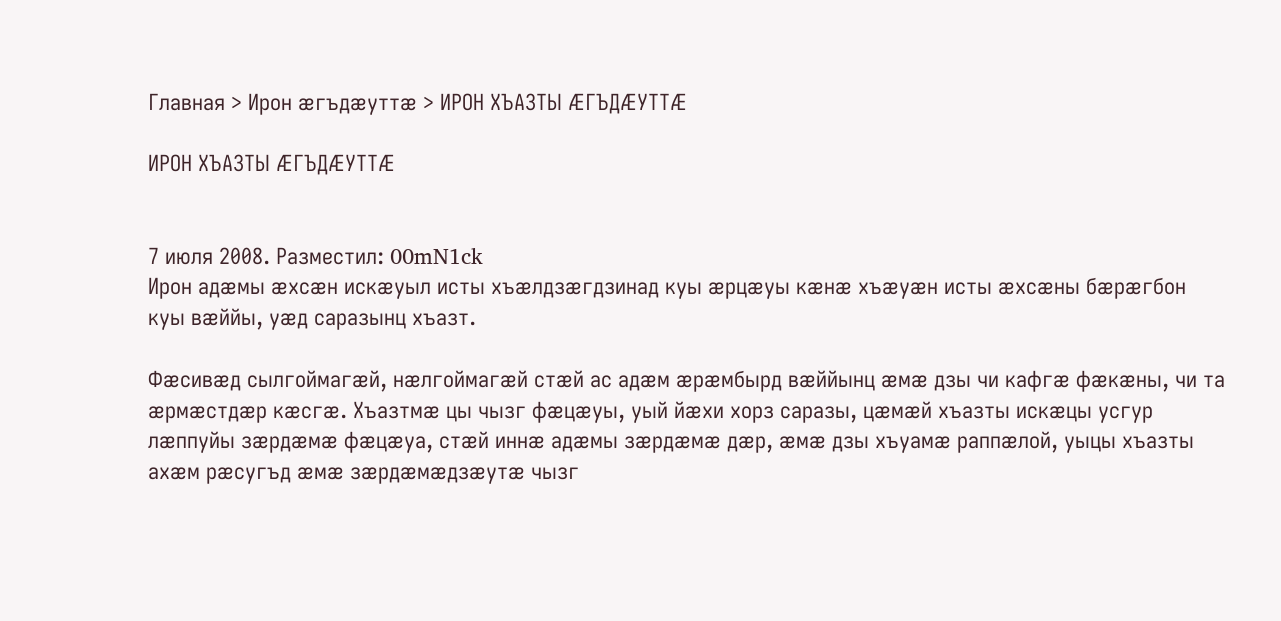Главная > Ирон æгъдæуттæ > ИРОН ХЪАЗТЫ ÆГЪДÆУТТÆ

ИРОН ХЪАЗТЫ ÆГЪДÆУТТÆ


7 июля 2008. Разместил: 00mN1ck
Ирон адæмы æхсæн искæуыл исты хъæлдзæгдзинад куы æрцæуы кæнæ хъæуæн исты æхсæны бæрæгбон куы вæййы, уæд саразынц хъазт.

Фæсивæд сылгоймагæй, нæлгоймагæй стæй ас адæм æрæмбырд вæййынц æмæ дзы чи кафгæ фæкæны, чи та æрмæстдæр кæсгæ. Хъазтмæ цы чызг фæцæуы, уый йæхи хорз саразы, цæмæй хъазты искæцы усгур лæппуйы зæрдæмæ фæцæуа, стæй иннæ адæмы зæрдæмæ дæр, æмæ дзы хъуамæ раппæлой, уыцы хъазты ахæм рæсугъд æмæ зæрдæмæдзæутæ чызг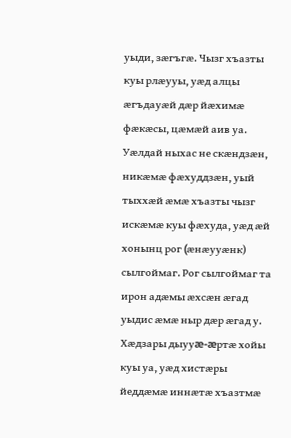уыди, зæгъгæ. Чызг хъазты куы рлæууы, уæд алцы æгъдауæй дæр йæхимæ фæкæсы, цæмæй аив уа. Уæлдай ныхас не скæндзæн, никæмæ фæхуддзæн, уый тыххæй æмæ хъазты чызг искæмæ куы фæхуда, уæд æй хонынц рог (æнæууæнк) сылгоймаг. Рог сылгоймаг та ирон адæмы æхсæн æгад уыдис æмæ ныр дæр æгад у. Хæдзары дыууæ-æртæ хойы куы уа, уæд хистæры йеддæмæ иннæтæ хъазтмæ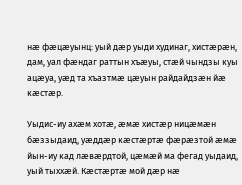нæ фæцæуынц: уый дæр уыди худинаг, хистæрæн, дам, уал фæндаг раттын хъæуы, стæй чындзы куы ацæуа, уæд та хъазтмæ цæуын райдайдзæн йæ кæстæр.

Уыдис-иу ахæм хотæ, æмæ хистæр ницæмæн бæззыдаид, уæддæр кæстæртæ фæрæзтой æмæ йын-иу кад лæвæрдтой, цæмæй ма фегад уыдаид, уый тыххæй. Кæстæртæ мой дæр нæ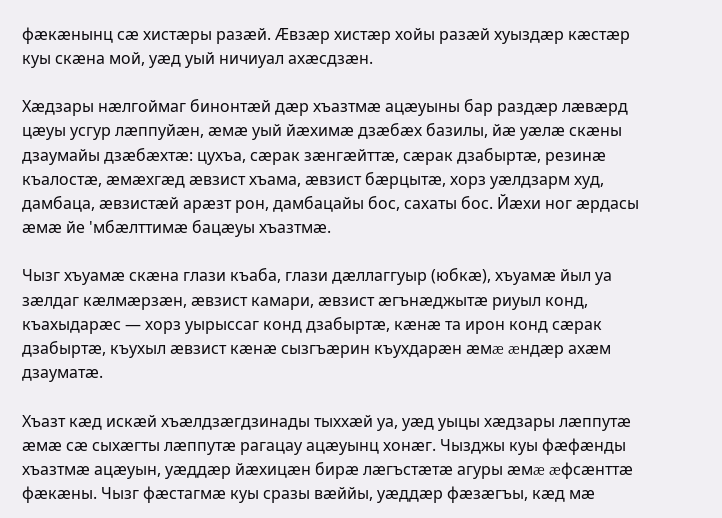фæкæнынц сæ хистæры разæй. Æвзæр хистæр хойы разæй хуыздæр кæстæр куы скæна мой, уæд уый ничиуал ахæсдзæн.

Хæдзары нæлгоймаг бинонтæй дæр хъазтмæ ацæуыны бар раздæр лæвæрд цæуы усгур лæппуйæн, æмæ уый йæхимæ дзæбæх базилы, йæ уæлæ скæны дзаумайы дзæбæхтæ: цухъа, сæрак зæнгæйттæ, сæрак дзабыртæ, резинæ къалостæ, æмæхгæд æвзист хъама, æвзист бæрцытæ, хорз уæлдзарм худ, дамбаца, æвзистæй арæзт рон, дамбацайы бос, сахаты бос. Йæхи ног æрдасы æмæ йе 'мбæлттимæ бацæуы хъазтмæ.

Чызг хъуамæ скæна глази къаба, глази дæллаггуыр (юбкæ), хъуамæ йыл уа зæлдаг кæлмæрзæн, æвзист камари, æвзист æгънæджытæ риуыл конд, къахыдарæс — хорз уырыссаг конд дзабыртæ, кæнæ та ирон конд сæрак дзабыртæ, къухыл æвзист кæнæ сызгъæрин къухдарæн æмæ æндæр ахæм дзауматæ.

Хъазт кæд искæй хъæлдзæгдзинады тыххæй уа, уæд уыцы хæдзары лæппутæ æмæ сæ сыхæгты лæппутæ рагацау ацæуынц хонæг. Чызджы куы фæфæнды хъазтмæ ацæуын, уæддæр йæхицæн бирæ лæгъстæтæ агуры æмæ æфсæнттæ фæкæны. Чызг фæстагмæ куы сразы вæййы, уæддæр фæзæгъы, кæд мæ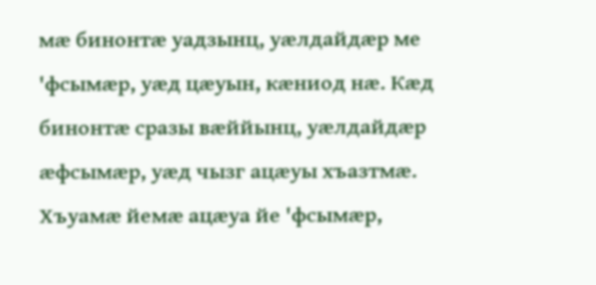мæ бинонтæ уадзынц, уæлдайдæр ме 'фсымæр, уæд цæуын, кæниод нæ. Кæд бинонтæ сразы вæййынц, уæлдайдæр æфсымæр, уæд чызг ацæуы хъазтмæ. Хъуамæ йемæ ацæуа йе 'фсымæр,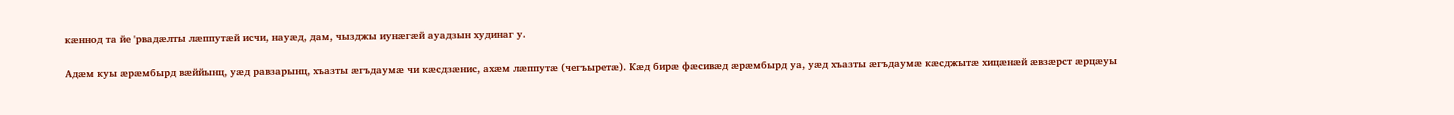кæннод та йе 'рвадæлты лæппутæй исчи, науæд, дам, чызджы иунæгæй ауадзын худинаг у.

Адæм куы æрæмбырд вæййынц, уæд равзарынц, хъазты æгъдаумæ чи кæсдзæнис, ахæм лæппутæ (чегъыретæ). Кæд бирæ фæсивæд æрæмбырд уа, уæд хъазты æгъдаумæ кæсджытæ хицæнæй æвзæрст æрцæуы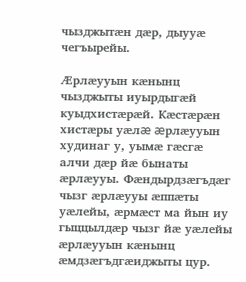чызджытæн дæр, дыууæ чегъырейы.

Æрлæууын кæнынц чызджыты иуырдыгæй куыдхистæрæй. Кæстæрæн хистæры уæлæ æрлæууын худинаг у, уымæ гæсгæ алчи дæр йæ бынаты æрлæууы. Фæндырдзæгъдæг чызг æрлæууы æппæты уæлейы, æрмæст ма йын иу гыццылдæр чызг йæ уæлейы æрлæууын кæнынц æмдзæгъдгæиджыты цур.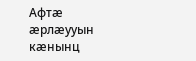Афтæ æрлæууын кæнынц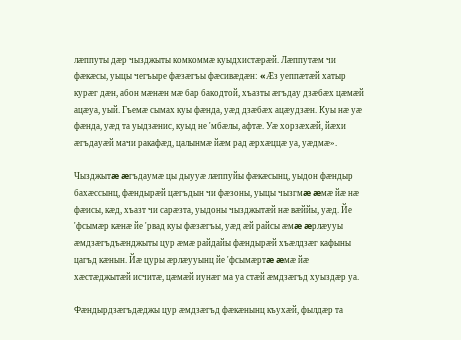лæппуты дæр чызджыты комкоммæ куыдхистæрæй. Лæппутæм чи фæкæсы, уыцы чегъыре фæзæгъы фæсивæдæн: «Æз уеппæтæй хатыр курæг дæн, абон мæнæн мæ бар бакодтой, хъазты æгъдау дзæбæх цæмæй ацæуа, уый. Гъемæ сымах куы фæнда, уæд дзæбæх ацæудзæн. Куы нæ уæ фæнда, уæд та уыдзæнис, куыд не 'мбæлы, афтæ. Уæ хорзæхæй, йæхи æгъдауæй мачи ракафæд, цалынмæ йæм рад æрхæццæ уа, уæдмæ».

Чызджытæ æгъдаумæ цы дыууæ лæппуйы фæкæсынц, уыдон фæндыр бахæссынц, фæндырæй цæгъдын чи фæзоны, уыцы чызгмæ æмæ йæ нæ фæисы, кæд, хъазт чи сарæзта, уыдоны чызджытæй нæ вæййы, уæд. Йе 'фсымæр кæнæ йе 'рвад куы фæзæгъы, уæд æй райсы æмæ æрлæууы æмдзæгъдъæнджыты цур æмæ райдайы фæндырæй хъæлдзæг кафыны цагъд кæнын. Йæ цуры æрлæууынц йе 'фсымæртæ æмæ йæ хæстæджытæй исчитæ, цæмæй иунæг ма уа стæй æмдзæгъд хуыздæр уа.

Фæндырдзæгъдæджы цур æмдзæгъд фæкæнынц къухæй, фылдæр та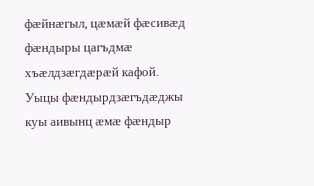фæйнæгыл, цæмæй фæсивæд фæндыры цагъдмæ хъæлдзæгдæрæй кафой. Уыцы фæндырдзæгъдæджы куы аивынц æмæ фæндыр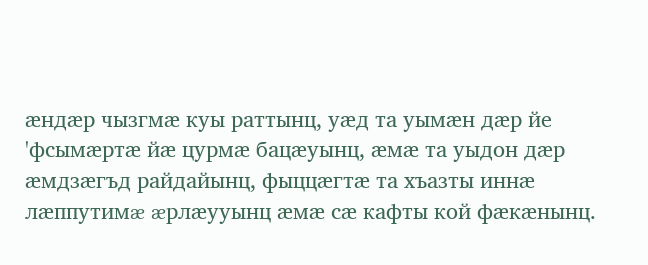æндæр чызгмæ куы раттынц, уæд та уымæн дæр йе 'фсымæртæ йæ цурмæ бацæуынц, æмæ та уыдон дæр æмдзæгъд райдайынц, фыццæгтæ та хъазты иннæ лæппутимæ æрлæууынц æмæ сæ кафты кой фæкæнынц.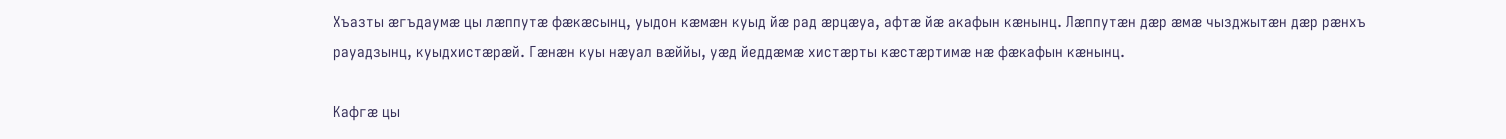Хъазты æгъдаумæ цы лæппутæ фæкæсынц, уыдон кæмæн куыд йæ рад æрцæуа, афтæ йæ акафын кæнынц. Лæппутæн дæр æмæ чызджытæн дæр рæнхъ рауадзынц, куыдхистæрæй. Гæнæн куы нæуал вæййы, уæд йеддæмæ хистæрты кæстæртимæ нæ фæкафын кæнынц.

Кафгæ цы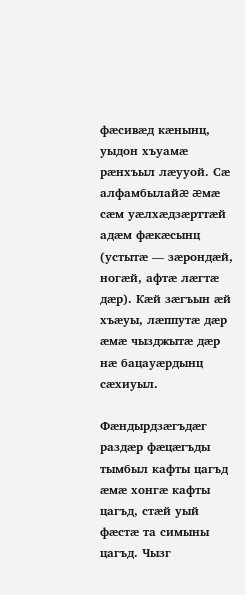фæсивæд кæнынц, уыдон хъуамæ рæнхъыл лæууой. Сæ алфамбылайæ æмæ сæм уæлхæдзæрттæй адæм фæкæсынц (устытæ — зæрондæй, ногæй, афтæ лæгтæ дæр). Кæй зæгъын æй хъæуы, лæппутæ дæр æмæ чызджытæ дæр нæ бацауæрдынц сæхиуыл.

Фæндырдзæгъдæг раздæр фæцæгъды тымбыл кафты цагъд æмæ хонгæ кафты цагъд, стæй уый фæстæ та симыны цагъд. Чызг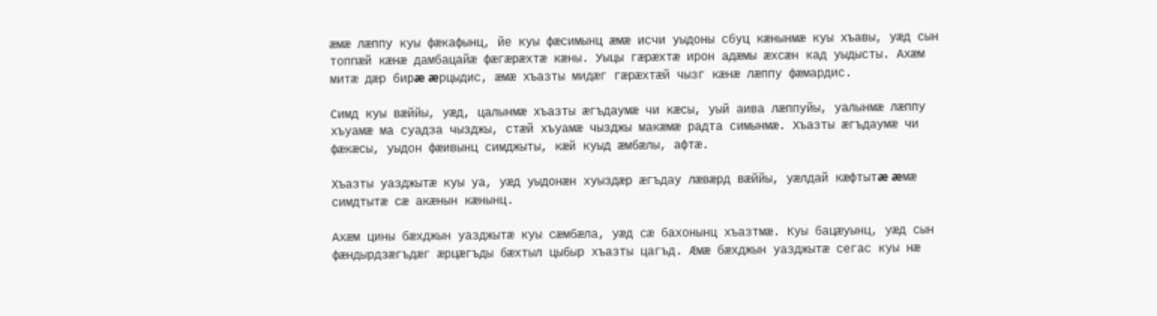æмæ лæппу куы фæкафынц, йе куы фæсимынц æмæ исчи уыдоны сбуц кæнынмæ куы хъавы, уæд сын топпæй кæнæ дамбацайæ фæгæрæхтæ кæны. Уыцы гæрæхтæ ирон адæмы æхсæн кад уыдысты. Ахæм митæ дæр бирæ æрцыдис, æмæ хъазты мидæг гæрæхтæй чызг кæнæ лæппу фæмардис.

Симд куы вæййы, уæд, цалынмæ хъазты æгъдаумæ чи кæсы, уый аива лæппуйы, уалынмæ лæппу хъуамæ ма суадза чызджы, стæй хъуамæ чызджы макæмæ радта симынмæ. Хъазты æгъдаумæ чи фæкæсы, уыдон фæивынц симджыты, кæй куыд æмбæлы, афтæ.

Хъазты уазджытæ куы уа, уæд уыдонæн хуыздæр æгъдау лæвæрд вæййы, уæлдай кæфтытæ æмæ симдтытæ сæ акæнын кæнынц.

Ахæм цины бæхджын уазджытæ куы сæмбæла, уæд сæ бахонынц хъазтмæ. Куы бацæуынц, уæд сын фæндырдзæгъдæг æрцæгъды бæхтыл цыбыр хъазты цагъд. Æмæ бæхджын уазджытæ сегас куы нæ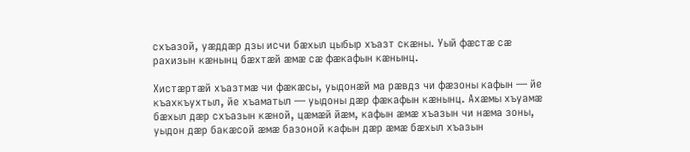схъазой, уæддæр дзы исчи бæхыл цыбыр хъазт скæны. Уый фæстæ сæ рахизын кæнынц бæхтæй æмæ сæ фæкафын кæнынц.

Хистæртæй хъазтмæ чи фæкæсы, уыдонæй ма рæвдз чи фæзоны кафын — йе къахкъухтыл, йе хъаматыл — уыдоны дæр фæкафын кæнынц. Ахæмы хъуамæ бæхыл дæр схъазын кæной, цæмæй йæм, кафын æмæ хъазын чи нæма зоны, уыдон дæр бакæсой æмæ базоной кафын дæр æмæ бæхыл хъазын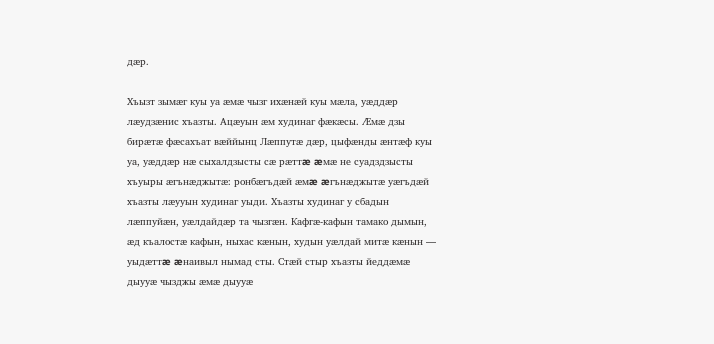дæр.

Хъызт зымæг куы уа æмæ чызг ихæнæй куы мæла, уæддæр лæудзæнис хъазты. Ацæуын æм худинаг фæкæсы. Æмæ дзы бирæтæ фæсахъат вæййынц Лæппутæ дæр, цыфæнды æнтæф куы уа, уæддæр нæ сыхалдзысты сæ рæттæ æмæ не суадздзысты хъуыры æгънæджытæ: ронбæгъдæй æмæ æгънæджытæ уæгъдæй хъазты лæууын худинаг уыди. Хъазты худинаг у сбадын лæппуйæн, уæлдайдæр та чызгæн. Кафгæ-кафын тамако дымын, æд къалостæ кафын, ныхас кæнын, худын уæлдай митæ кæнын — уыдæттæ æнаивыл нымад сты. Стæй стыр хъазты йеддæмæ дыууæ чызджы æмæ дыууæ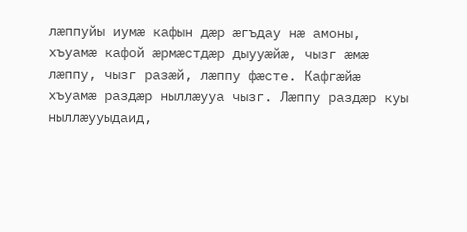лæппуйы иумæ кафын дæр æгъдау нæ амоны, хъуамæ кафой æрмæстдæр дыууæйæ, чызг æмæ лæппу, чызг разæй, лæппу фæсте. Кафгæйæ хъуамæ раздæр ныллæууа чызг. Лæппу раздæр куы ныллæууыдаид,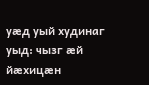уæд уый худинаг уыд: чызг æй йæхицæн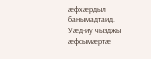æфхæрдыл банымадтаид. Уæд-иу чызджы æфсымæртæ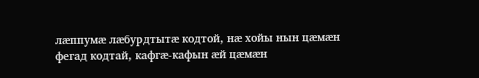лæппумæ лæбурдтытæ кодтой, нæ хойы нын цæмæн фегад кодтай, кафгæ-кафын æй цæмæн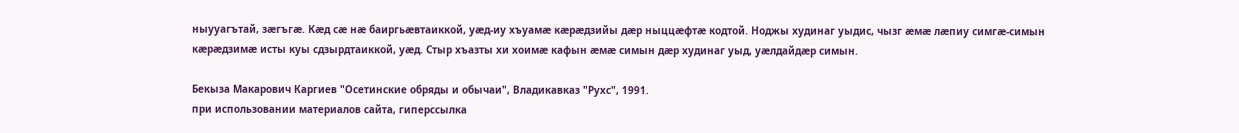ныууагътай, зæгъгæ. Кæд сæ нæ баиргьæвтаиккой, уæд-иу хъуамæ кæрæдзийы дæр ныццæфтæ кодтой. Ноджы худинаг уыдис, чызг æмæ лæпиу симгæ-симын кæрæдзимæ исты куы сдзырдтаиккой, уæд. Стыр хъазты хи хоимæ кафын æмæ симын дæр худинаг уыд, уæлдайдæр симын.

Бекыза Макарович Каргиев "Осетинские обряды и обычаи", Владикавказ "Рухс", 1991.
при использовании материалов сайта, гиперссылка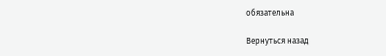обязательна

Вернуться назад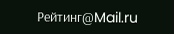Рейтинг@Mail.ru